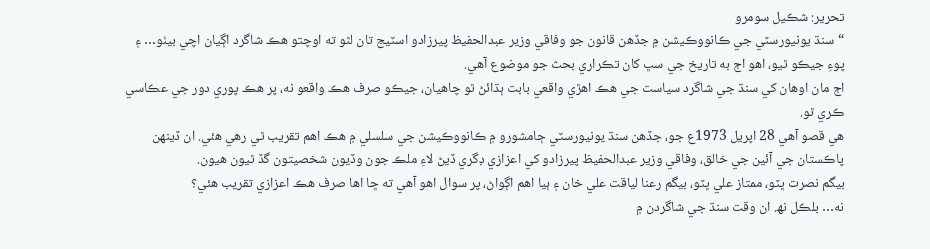تحرير: شڪيل سومرو
“سنڌ يونيورسٽي جي ڪانووڪيشن ۾ جڏهن قانون جو وفاقي وزير عبدالحفيظ پيرزادو اسٽيج تان لٿو ته اوچتو هڪ شاگرد اڳيان اچي بيٺو… ۽ پوءِ جيڪو ٿيو، اهو اڄ به تاريخ جي سڀ کان تڪراري بحث جو موضوع آهي.
اڄ مان اوهان کي سنڌ جي شاگرد سياست جي هڪ اهڙي واقعي بابت ٻڌائڻ ٿو چاهيان، جيڪو صرف هڪ واقعو نه، پر هڪ پوري دور جي عڪاسي ڪري ٿو.
هي قصو آهي 28 اپريل 1973ع جو، جڏهن سنڌ يونيورسٽي ڄامشورو ۾ ڪانووڪيشن جي سلسلي ۾ هڪ اهم تقريب ٿي رهي هئي. ان ڏينهن پاڪستان جي آئين جي خالق، وفاقي وزير عبدالحفيظ پيرزادو کي اعزازي ڊگري ڏيڻ لاءِ ملڪ جون وڏيون شخصيتون گڏ ٿيون هيون.
بيگم نصرت ڀٽو، ممتاز علي ڀٽو، بيگم رعنا لياقت علي خان ۽ ٻيا اهم اڳواڻ، پر سوال اهو آهي ته ڇا اها صرف هڪ اعزازي تقريب هئي؟
نه… بلڪل نھ. ان وقت سنڌ جي شاگردن ۾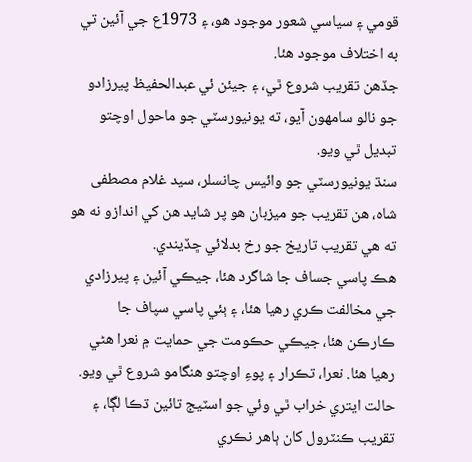قومي ۽ سياسي شعور موجود هو، ۽ 1973ع جي آئين تي به اختلاف موجود هئا.
جڏهن تقريب شروع ٿي، ۽ جيئن ئي عبدالحفيظ پيرزادو جو نالو سامهون آيو، ته يونيورسٽي جو ماحول اوچتو تبديل ٿي ويو.
سنڌ يونيورسٽي جو وائيس چانسلر، سيد غلام مصطفى شاه، هن تقريب جو ميزبان هو پر شايد هن کي اندازو نه هو ته هي تقريب تاريخ جو رخ بدلائي ڇڏيندي.
هڪ پاسي جساف جا شاگرد هئا، جيڪي آئين ۽ پيرزادي جي مخالفت ڪري رهيا هئا، ۽ ٻئي پاسي سپاف جا ڪارڪن هئا، جيڪي حڪومت جي حمايت ۾ نعرا هڻي رهيا هئا. نعرا، تڪرار ۽ پوءِ اوچتو هنگامو شروع ٿي ويو.
حالت ايتري خراب ٿي وئي جو اسٽيج تائين ڌڪا لڳا، ۽ تقريب ڪنٽرول کان ٻاهر نڪري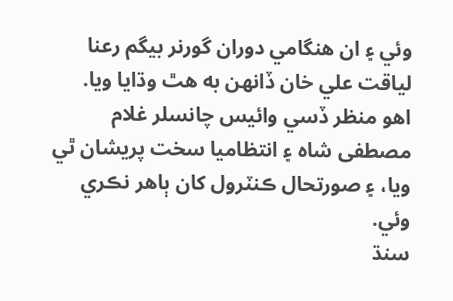وئي ۽ ان هنگامي دوران گورنر بيگم رعنا لياقت علي خان ڏانهن به هٿ وڌايا ويا.
اهو منظر ڏسي وائيس چانسلر غلام مصطفى شاه ۽ انتظاميا سخت پريشان ٿي ويا، ۽ صورتحال ڪنٽرول کان ٻاهر نڪري وئي.
سنڌ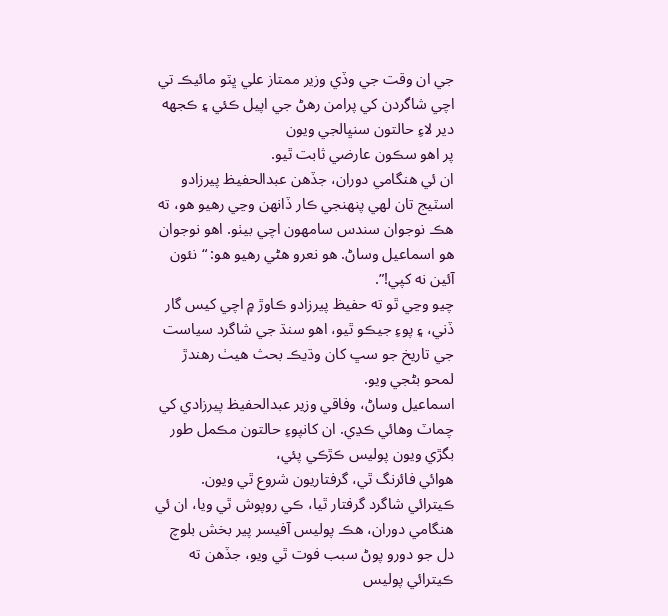جي ان وقت جي وڏي وزير ممتاز علي ڀٽو مائيڪ تي اچي شاگردن کي پرامن رهڻ جي اپيل ڪئي ۽ ڪجهه دير لاءِ حالتون سنڀالجي ويون
پر اهو سڪون عارضي ثابت ٿيو.
ان ئي هنگامي دوران، جڏهن عبدالحفيظ پيرزادو اسٽيج تان لهي پنهنجي ڪار ڏانهن وڃي رهيو هو، ته هڪ نوجوان سندس سامهون اچي بيٺو. اهو نوجوان هو اسماعيل وساڻ. هو نعرو هڻي رهيو هو: “نئون آئين نه کپي!”.
چيو وڃي ٿو ته حفيظ پيرزادو ڪاوڙ ۾ اچي کيس گار ڏني، ۽ پوءِ جيڪو ٿيو، اهو سنڌ جي شاگرد سياست جي تاريخ جو سڀ کان وڌيڪ بحث هيٺ رهندڙ لمحو بڻجي ويو.
اسماعيل وساڻ، وفاقي وزير عبدالحفيظ پيرزادي کي چماٽ وهائي ڪڍي. ان کانپوءِ حالتون مڪمل طور بگڙي ويون پوليس ڪڙڪي پئي،
هوائي فائرنگ ٿي، گرفتاريون شروع ٿي ويون. ڪيترائي شاگرد گرفتار ٿيا، ڪي روپوش ٿي ويا، ان ئي هنگامي دوران، هڪ پوليس آفيسر پير بخش بلوچ دل جو دورو پوڻ سبب فوت ٿي ويو، جڏهن ته ڪيترائي پوليس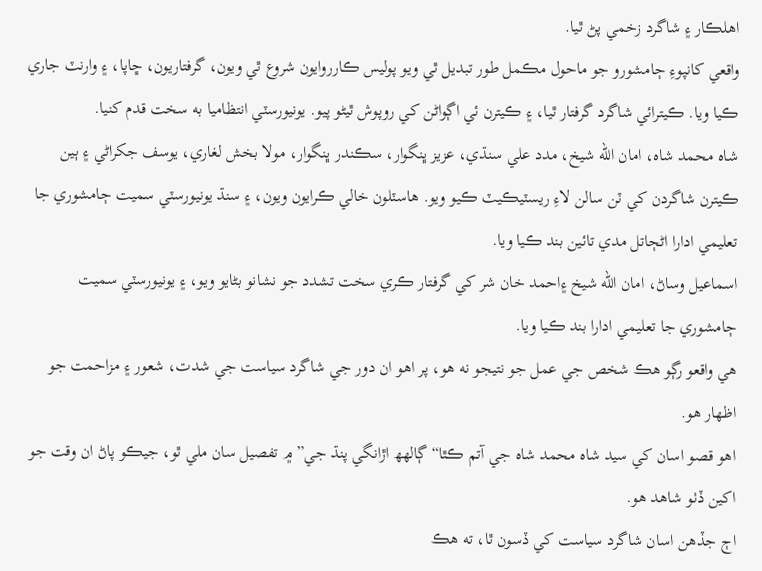اهلڪار ۽ شاگرد زخمي پڻ ٿيا.
واقعي کانپوءِ ڄامشورو جو ماحول مڪمل طور تبديل ٿي ويو پوليس ڪارروايون شروع ٿي ويون، گرفتاريون، ڇاپا، ۽ وارنٽ جاري ڪيا ويا. ڪيترائي شاگرد گرفتار ٿيا، ۽ ڪيترن ئي اڳواڻن کي روپوش ٿيڻو پيو. يونيورسٽي انتظاميا به سخت قدم کنيا.
شاه محمد شاه، امان الله شيخ، مدد علي سنڌي، عزيز ڀنگوار، سڪندر ڀنگوار، مولا بخش لغاري، يوسف جکراڻي ۽ ٻين ڪيترن شاگردن کي ٽن سالن لاءِ ريسٽيڪيٽ ڪيو ويو. هاسٽلون خالي ڪرايون ويون، ۽ سنڌ يونيورسٽي سميت ڄامشوري جا تعليمي ادارا اڻڄاتل مدي تائين بند ڪيا ويا.
اسماعيل وساڻ، امان الله شيخ ۽احمد خان شر کي گرفتار ڪري سخت تشدد جو نشانو بڻايو ويو، ۽ يونيورسٽي سميت ڄامشوري جا تعليمي ادارا بند ڪيا ويا.
هي واقعو رڳو هڪ شخص جي عمل جو نتيجو نه هو، پر اهو ان دور جي شاگرد سياست جي شدت، شعور ۽ مزاحمت جو اظهار هو.
اهو قصو اسان کي سيد شاه محمد شاه جي آتم ڪٿا“ڳالھھ اڙانگي پنڌ جي” ۾ تفصيل سان ملي ٿو، جيڪو پاڻ ان وقت جو اکين ڏٺو شاهد هو.
اڄ جڏهن اسان شاگرد سياست کي ڏسون ٿا، ته هڪ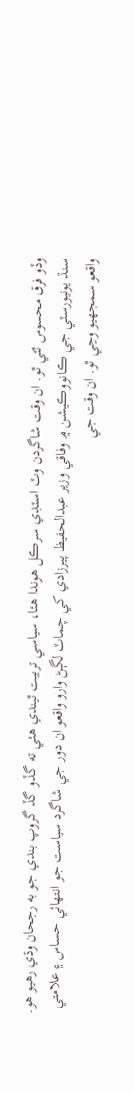وڏو فرق محسوس ٿئي ٿو. ان وقت شاگردن وٽ اسٽڊي سرڪل هوندا هئا، سياسي تربيت ٿيندي هئي ته گڏو گڏ گروپ بندي جو به رجحان وڌي رهيو هو.
سنڌ يونيورسٽي جي ڪانووڪيشن ۾ وفاقي وزير عبدالحفيظ پيرزادي کي چماٽ لڳڻ وارو واقعو ان دور جي شاگرد سياست جو انتهائي حساس ۽ علامتي واقعو سمجهيو وڃي ٿو. ان وقت جي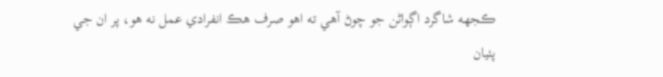ڪجهه شاگرد اڳواڻن جو چوڻ آهي ته اهو صرف هڪ انفرادي عمل نه هو، پر ان جي پٺيان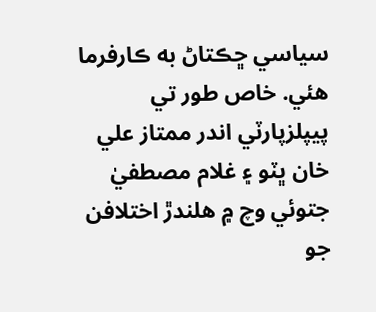سياسي ڇڪتاڻ به ڪارفرما هئي. خاص طور تي پيپلزپارٽي اندر ممتاز علي خان ڀٽو ۽ غلام مصطفيٰ جتوئي وچ ۾ هلندڙ اختلافن جو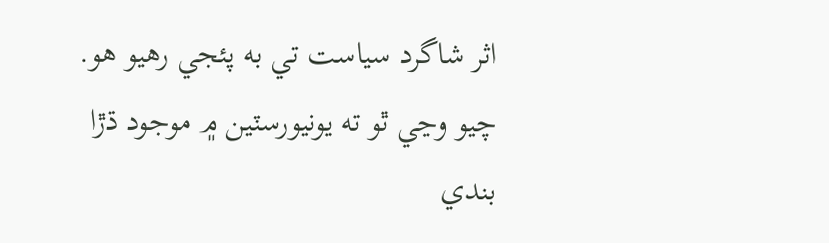اثر شاگرد سياست تي به پئجي رهيو هو. چيو وڃي ٿو ته يونيورسٽين ۾ موجود ڌڙا بندي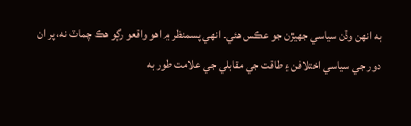به انهن وڏن سياسي جهيڙن جو عڪس هئي۔ انهي پسمنظر ۾ اهو واقعو رڳو هڪ چماٽ نه، پر ان دور جي سياسي اختلافن ۽ طاقت جي مقابلي جي علامت طور به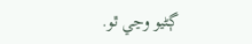ڳڻيو وڃي ٿو.